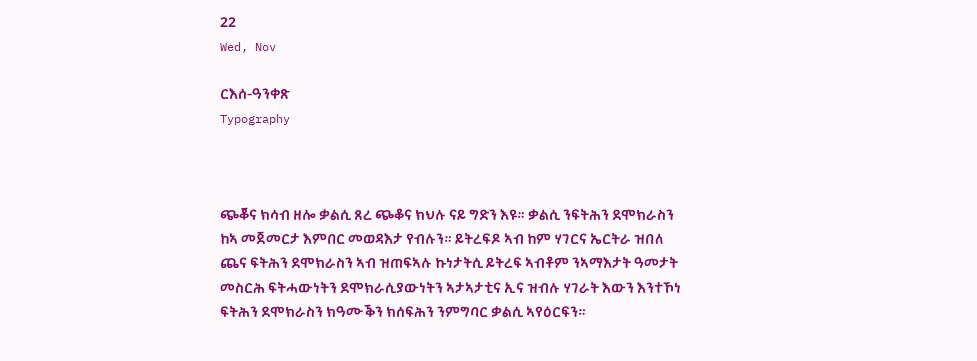22
Wed, Nov

ርእሰ-ዓንቀጽ
Typography



ጭቖና ክሳብ ዘሎ ቃልሲ ጸረ ጭቆና ክህሉ ናይ ግድን እዩ። ቃልሲ ንፍትሕን ደሞክራስን ከኣ መጀመርታ እምበር መወዳእታ የብሉን። ይትረፍዶ ኣብ ከም ሃገርና ኤርትራ ዝበለ ጨና ፍትሕን ደሞክራስን ኣብ ዝጠፍኣሉ ኩነታትሲ ይትረፍ ኣብቶም ንኣማእታት ዓመታት መስርሕ ፍትሓውነትን ደሞክራሲያውነትን ኣታኣታቲና ኢና ዝብሉ ሃገራት እውን እንተኾነ ፍትሕን ደሞክራስን ክዓሙቕን ክሰፍሕን ንምግባር ቃልሲ ኣየዕርፍን።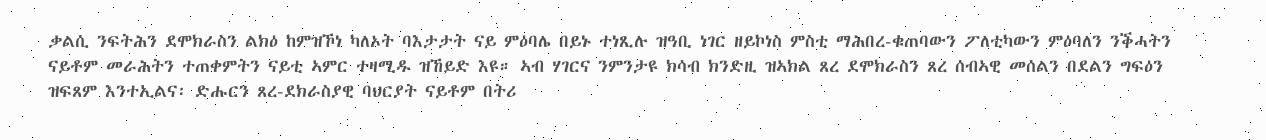ቃልሲ ንፍትሕን ደሞክራስን ልክዕ ከምዝኾነ ካለኦት ባእታታት ናይ ምዕባሌ በይኑ ተነጺሉ ዝዓቢ ነገር ዘይኮነስ ምስቲ ማሕበረ-ቁጠባውን ፖለቲካውን ምዕባለን ንቕሓትን ናይቶም መራሕትን ተጠቀምትን ናይቲ ኣምር ተዛሚዱ ዝኸይድ እዩ። ኣብ ሃገርና ንምንታዩ ክሳብ ክንድዚ ዝኣክል ጸረ ደሞክራስን ጸረ ሰብኣዊ መሰልን በደልን ግፍዕን ዝፍጸም እንተኢልና፡ ድሑርን ጸረ-ደክራስያዊ ባህርያት ናይቶም በትሪ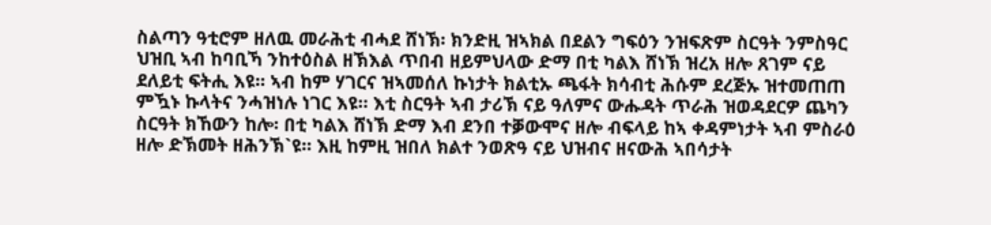ስልጣን ዓቲሮም ዘለዉ መራሕቲ ብሓደ ሸነኽ፡ ክንድዚ ዝኣክል በደልን ግፍዕን ንዝፍጽም ስርዓት ንምስዓር ህዝቢ ኣብ ከባቢኻ ንከተዕስል ዘኽእል ጥበብ ዘይምህላው ድማ በቲ ካልእ ሸነኽ ዝረአ ዘሎ ጸገም ናይ ደለይቲ ፍትሒ እዩ። ኣብ ከም ሃገርና ዝኣመሰለ ኩነታት ክልቲኡ ጫፋት ክሳብቲ ሕሱም ደረጅኡ ዝተመጠጠ ምዃኑ ኩላትና ንሓዝነሉ ነገር እዩ። እቲ ስርዓት ኣብ ታሪኽ ናይ ዓለምና ውሑዳት ጥራሕ ዝወዳደርዎ ጨካን ስርዓት ክኸውን ከሎ፡ በቲ ካልእ ሸነኽ ድማ እብ ደንበ ተቓውሞና ዘሎ ብፍላይ ከኣ ቀዳምነታት ኣብ ምስራዕ ዘሎ ድኽመት ዘሕንኽ`ዩ። እዚ ከምዚ ዝበለ ክልተ ንወጽዓ ናይ ህዝብና ዘናውሕ ኣበሳታት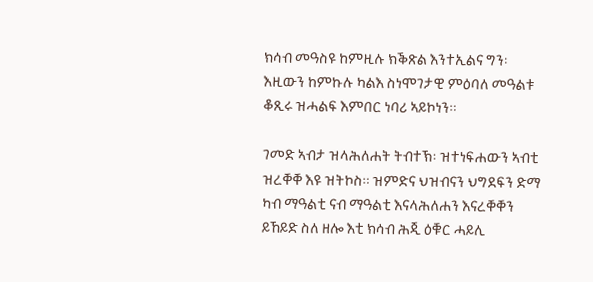ክሳብ መዓስዩ ከምዚሉ ክቕጽል እንተኢልና ግን፡ እዚውን ከምኩሉ ካልእ ስነሞገታዊ ምዕባለ መዓልቱ ቆጺሩ ዝሓልፍ እምበር ነባሪ ኣይኮነን።

ገመድ ኣብታ ዝላሕለሐት ትብተኽ፡ ዝተነፍሐውን ኣብቲ ዝረቐቐ እዩ ዝትኮስ። ዝምድና ህዝብናን ህግደፍን ድማ ካብ ማዓልቲ ናብ ማዓልቲ እናላሕለሐን እናረቐቐን ይኸይድ ስለ ዘሎ እቲ ክሳብ ሕጂ ዕቑር ሓይሊ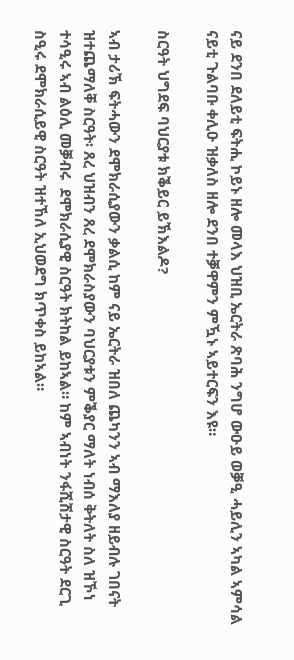ናይ ደንበ ደለይቲ ፍትሒ ኮይኑ ዘሎ መላእ ህዝቢ ኤርትራ ጽባሕ ንግሆ ውዑይ ወቓዒ ሓይሊን ኣካል ኣምሳል ናይቲ ጉልባቡ ቀሊዑ ዝቃለስ ዘሎ ደንበ ተቓዋምን ምዃኑ ኣይተርፍን እዩ።

ስርዓት ህግደፍ ባህርያቱ ክቕይር ይኽእልዶ?

ኣብ ታሪኽ ፍትሓውን ደሞክራሲያውን ቃልሲ ከም ናይ ኤርትራ ዝበለ ጨካንን ኣብ ማእለያ ዘይብሉ ገበናት ዝተጨማለቐ ስርዓት፡ ጸረ ህዝብን ጸረ ደሞክራስያውን ባህርያቱን ምቕያር ማለት ነብሰ ቅትለት ስለ ዝኾነ ተሳዒሩ ኣብ ልዕሊ መቓብሩ  ደሞክራሲያዊ ስርዓት ክትከል ይከኣል። ከም ኣብነት ንፋሺሽታዊ ስርዓት ደርጊ ስዒሩ ደሞክራሲይዊ ስርዓት ዝተኸለ ኢህወደግ ክጥቀስ ይከኣል።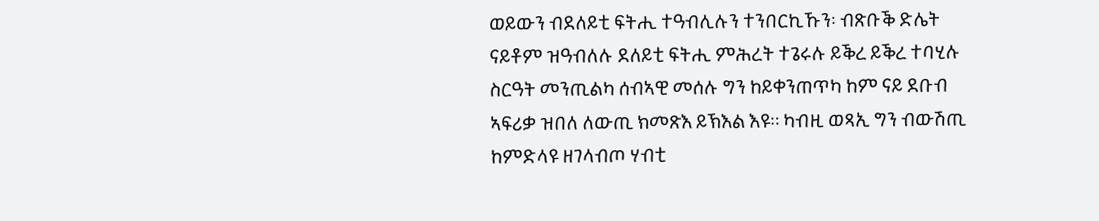ወይውን ብደለይቲ ፍትሒ ተዓብሊሉን ተንበርኪኹን፡ ብጽቡቕ ድሌት ናይቶም ዝዓብለሉ ደለይቲ ፍትሒ ምሕረት ተጌሩሉ ይቕረ ይቕረ ተባሂሉ ስርዓት መንጢልካ ሰብኣዊ መሰሉ ግን ከይቀንጠጥካ ከም ናይ ደቡብ ኣፍሪቃ ዝበለ ለውጢ ክመጽእ ይኽእል እዩ። ካብዚ ወጻኢ ግን ብውሽጢ ከምድላዩ ዘገላብጦ ሃብቲ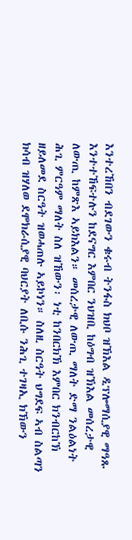እንተረኸበን ብደገውን ቁሩብ ትንፋስ ክህቦ ዝኽእል ዲፕሎማሲያዊ ማዓጹ እንተተኸፍተሉን ከደናግር እምበር ንህዝቢ ከዕግብ ዝኽእል መሰረታዊ ለውጢ ከምጽእ ኣይክእልን። መሰረታዊ ለውጢ ማለት ድማ ንልዕልነት ሕጊ ምርዓም ማለት ስለ ዝኸውን፡ ነቲ ከንበርክኽ እምበር ክንብርከኽ ዘይለመደ ስርዓት ዝወሓጠሉ ኣይኮነን። ስለዚ ስርዓት ህግደፍ ኣብ ስልጣን ክሳብ ዝሃለወ ደሞክራሲያዊ ባህርያት ለቢሱ ንሕጊ ተገዛኢ ክኽውን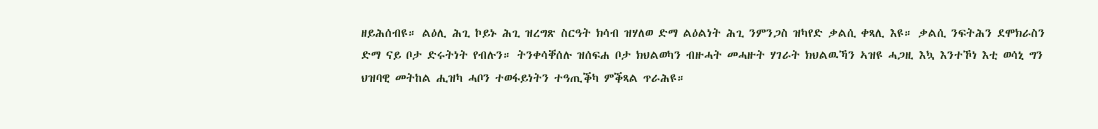ዘይሕሰብዩ። ልዕሊ ሕጊ ኮይኑ ሕጊ ዝረግጽ ስርዓት ክሳብ ዝሃለወ ድማ ልዕልነት ሕጊ ንምንጋስ ዝካየድ ቃልሲ ቀጻሊ እዩ። ቃልሲ ንፍትሕን ደሞክራስን ድማ ናይ ቦታ ድሩትነት የብሉን። ትንቀሳቐሰሉ ዝሰፍሐ ቦታ ክህልወካን ብዙሓት መሓዙት ሃገራት ክህልዉኻን ኣዝዩ ሓጋዚ እኳ እንተኾነ እቲ ወሳኒ ግን ህዝባዊ መትከል ሒዝካ ሓቦን ተወፋይነትን ተዓጢቕካ ምቕጻል ጥራሕዩ።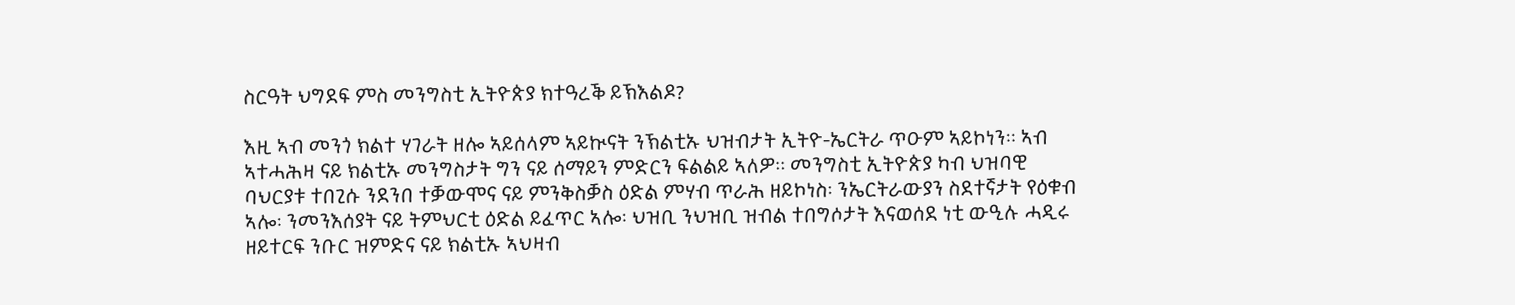ስርዓት ህግደፍ ምስ መንግስቲ ኢትዮጵያ ክተዓረቕ ይኽእልዶ?

እዚ ኣብ መንጎ ክልተ ሃገራት ዘሎ ኣይሰላም ኣይኲናት ንኽልቲኡ ህዝብታት ኢትዮ-ኤርትራ ጥዑም ኣይኮነን። ኣብ ኣተሓሕዛ ናይ ክልቲኡ መንግስታት ግን ናይ ሰማይን ምድርን ፍልልይ ኣለዎ። መንግስቲ ኢትዮጵያ ካብ ህዝባዊ ባህርያቱ ተበጊሱ ንደንበ ተቓውሞና ናይ ምንቅስቓስ ዕድል ምሃብ ጥራሕ ዘይኮነስ፡ ንኤርትራውያን ስደተኛታት የዕቁብ ኣሎ፡ ንመንእሰያት ናይ ትምህርቲ ዕድል ይፈጥር ኣሎ፡ ህዝቢ ንህዝቢ ዝብል ተበግሶታት እናወሰደ ነቲ ውዒሉ ሓዲሩ ዘይተርፍ ንቡር ዝምድና ናይ ክልቲኡ ኣህዛብ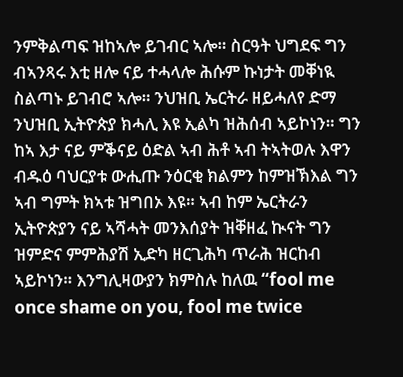ንምቅልጣፍ ዝከኣሎ ይገብር ኣሎ። ስርዓት ህግደፍ ግን ብኣንጻሩ እቲ ዘሎ ናይ ተሓላሎ ሕሱም ኩነታት መቐነዪ ስልጣኑ ይገብሮ ኣሎ። ንህዝቢ ኤርትራ ዘይሓለየ ድማ ንህዝቢ ኢትዮጵያ ክሓሊ እዩ ኢልካ ዝሕሰብ ኣይኮነን። ግን ከኣ እታ ናይ ምቕናይ ዕድል ኣብ ሕቶ ኣብ ትኣትወሉ እዋን ብዱዕ ባህርያቱ ውሒጡ ንዕርቂ ክልምን ከምዝኽእል ግን ኣብ ግምት ክኣቱ ዝግበኦ እዩ። ኣብ ከም ኤርትራን ኢትዮጵያን ናይ ኣሻሓት መንእሰያት ዝቐዘፈ ኲናት ግን ዝምድና ምምሕያሽ ኢድካ ዘርጊሕካ ጥራሕ ዝርከብ ኣይኮነን። እንግሊዛውያን ክምስሉ ከለዉ “fool me once shame on you, fool me twice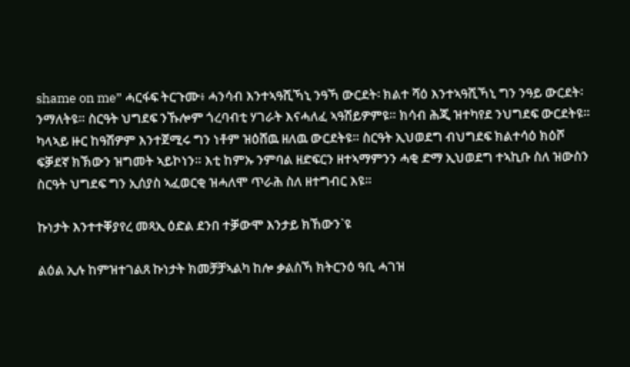shame on me” ሓርፋፍ ትርጉሙ፥ ሓንሳብ እንተኣዓሺኻኒ ንዓኻ ውርደት፡ ክልተ ሻዕ እንተኣዓሺኻኒ ግን ንዓይ ውርደት፡ ንማለትዩ። ስርዓት ህግደፍ ንኹሎም ጎረባብቲ ሃገራት እናሓለፈ ኣዓሽይዎምዩ። ክሳብ ሕጂ ዝተካየደ ንህግደፍ ውርደትዩ። ካላኣይ ዙር ከዓሽዎም እንተጀሚሩ ግን ነቶም ዝዕሸዉ ዘለዉ ውርደትዩ። ስርዓት ኢህወደግ ብህግደፍ ክልተሳዕ ክዕሾ ፍቓደኛ ክኽውን ዝግመት ኣይኮነን። እቲ ከምኡ ንምባል ዘድፍርን ዘተኣማምንን ሓቂ ድማ ኢህወደግ ተኣኪቡ ስለ ዝውስን ስርዓት ህግደፍ ግን ኢሰያስ ኣፈወርቂ ዝሓለሞ ጥራሕ ስለ ዘተግብር እዩ።

ኩነታት እንተተቐያየረ መጻኢ ዕድል ደንበ ተቓውሞ እንታይ ክኸውን`ዩ

ልዕል ኢሉ ከምዝተገልጸ ኩነታት ክመቻቻኣልካ ከሎ ቃልስኻ ክትርንዕ ዓቢ ሓገዝ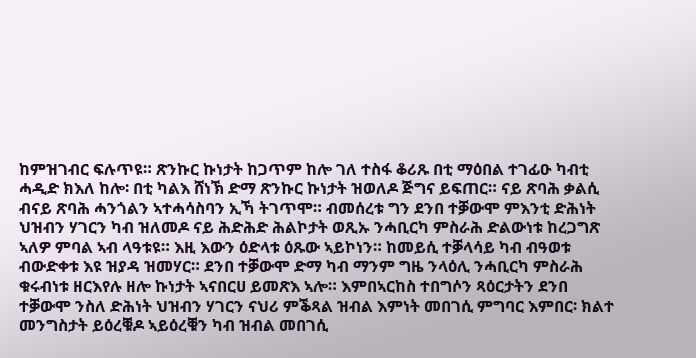ከምዝገብር ፍሉጥዩ። ጽንኩር ኩነታት ከጋጥም ከሎ ገለ ተስፋ ቆሪጹ በቲ ማዕበል ተገፊዑ ካብቲ ሓዲድ ክእለ ከሎ፡ በቲ ካልእ ሸነኽ ድማ ጽንኩር ኩነታት ዝወለዶ ጅግና ይፍጠር። ናይ ጽባሕ ቃልሲ ብናይ ጽባሕ ሓንጎልን ኣተሓሳስባን ኢኻ ትገጥሞ። ብመሰረቱ ግን ደንበ ተቓውሞ ምእንቲ ድሕነት ህዝብን ሃገርን ካብ ዝለመዶ ናይ ሕድሕድ ሕልኮታት ወጺኡ ንሓቢርካ ምስራሕ ድልውነቱ ከረጋግጽ ኣለዎ ምባል ኣብ ላዓቱዩ። እዚ እውን ዕድላቱ ዕጹው ኣይኮነን። ከመይሲ ተቓላሳይ ካብ ብዓወቱ ብውድቀቱ እዩ ዝያዳ ዝመሃር። ደንበ ተቓውሞ ድማ ካብ ማንም ግዜ ንላዕሊ ንሓቢርካ ምስራሕ ቁሩብነቱ ዘርእየሉ ዘሎ ኩነታት ኣናበርሀ ይመጽእ ኣሎ። እምበኣርከስ ተበግሶን ጻዕርታትን ደንበ ተቓውሞ ንስለ ድሕነት ህዝብን ሃገርን ናህሪ ምቕጻል ዝብል እምነት መበገሲ ምግባር እምበር፡ ክልተ መንግስታት ይዕረቑዶ ኣይዕረቑን ካብ ዝብል መበገሲ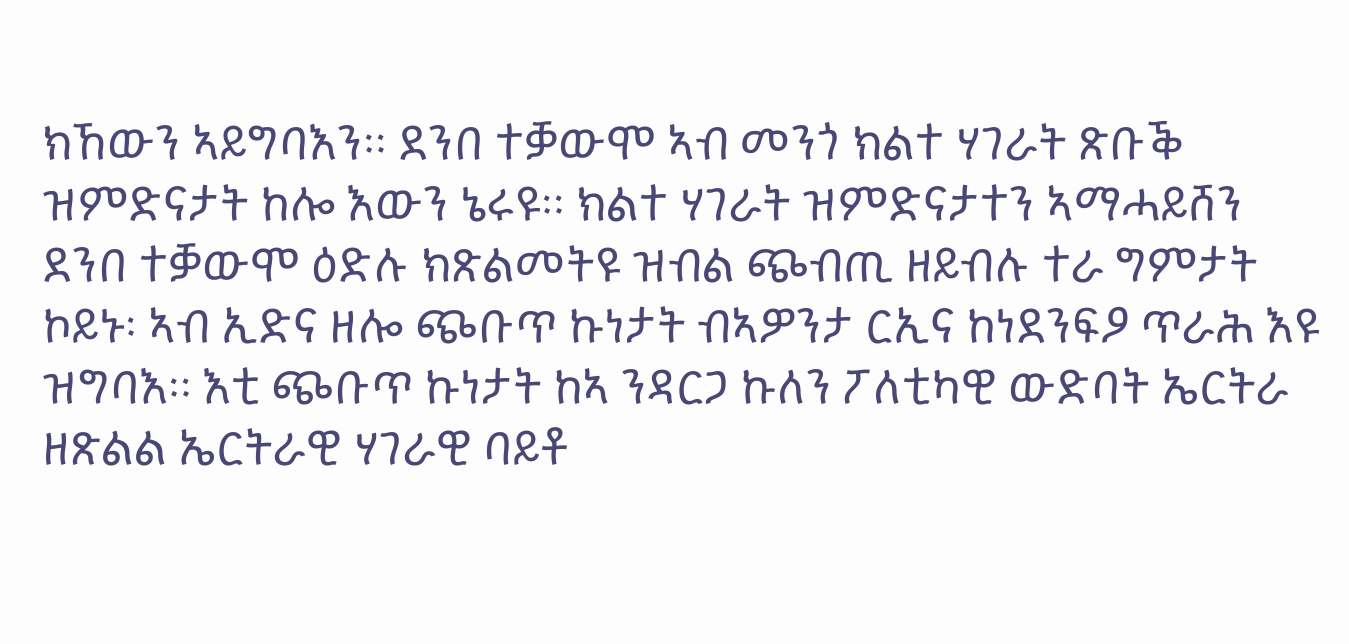ክኸውን ኣይግባእን። ደንበ ተቓውሞ ኣብ መንጎ ክልተ ሃገራት ጽቡቕ ዝምድናታት ከሎ እውን ኔሩዩ። ክልተ ሃገራት ዝምድናታተን ኣማሓይሸን ደንበ ተቓውሞ ዕድሉ ክጽልመትዩ ዝብል ጭብጢ ዘይብሉ ተራ ግምታት ኮይኑ፡ ኣብ ኢድና ዘሎ ጭቡጥ ኩነታት ብኣዎንታ ርኢና ከነደንፍዖ ጥራሕ እዩ ዝግባእ። እቲ ጭቡጥ ኩነታት ከኣ ንዳርጋ ኩለን ፖለቲካዊ ውድባት ኤርትራ ዘጽልል ኤርትራዊ ሃገራዊ ባይቶ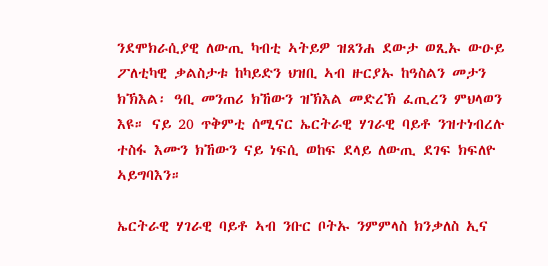ንደሞክራሲያዊ ለውጢ ካብቲ ኣትይዎ ዝጸንሐ ደውታ ወጺኡ ውዑይ ፖለቲካዊ ቃልስታቱ ከካይድን ህዝቢ ኣብ ዙርያኡ ከዓስልን መታን ክኽእል፡ ዓቢ መንጠሪ ክኸውን ዝኽእል መድረኽ ፈጢረን ምህላወን እዩ። ናይ 20 ጥቅምቲ ሰሚናር ኤርትራዊ ሃገራዊ ባይቶ ንዝተነብረሉ ተስፋ እሙን ክኸውን ናይ ነፍሲ ወከፍ ደላይ ለውጢ ደገፍ ክፍለዮ ኣይግባእን።

ኤርትራዊ ሃገራዊ ባይቶ ኣብ ንቡር ቦትኡ ንምምላስ ክንቃለስ ኢና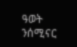ዓወት ንሰሚናር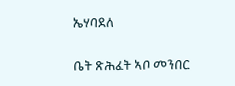ኤሃባደለ

ቤት ጽሕፈት ኣቦ መንበር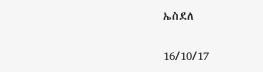ኤስደለ

16/10/17